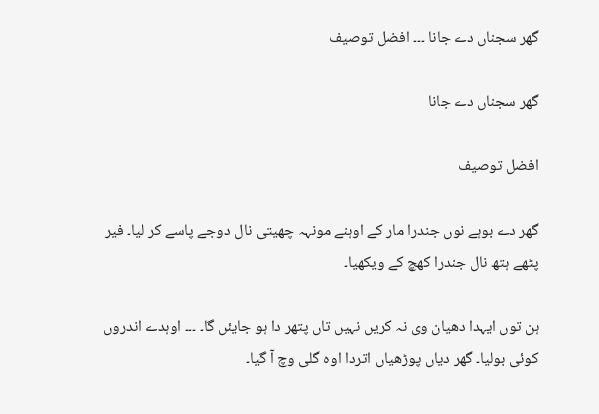گھر سجناں دے جانا ۔۔۔ افضل توصیف

گھر سجناں دے جانا

افضل توصیف

گھر دے بوہے نوں جندرا مار کے اوہنے مونہہ چھیتی نال دوجے پاسے کر لیا۔ فیر پٹھے ہتھ نال جندرا کھچ کے ویکھیا۔

ہن توں ایہدا دھیان وی نہ کریں نہیں تاں پتھر دا ہو جایئں گا۔ ۔۔۔ اوہدے اندروں کوئی بولیا۔ گھر دیاں پوڑھیاں اتردا اوہ گلی وچ آ گیا۔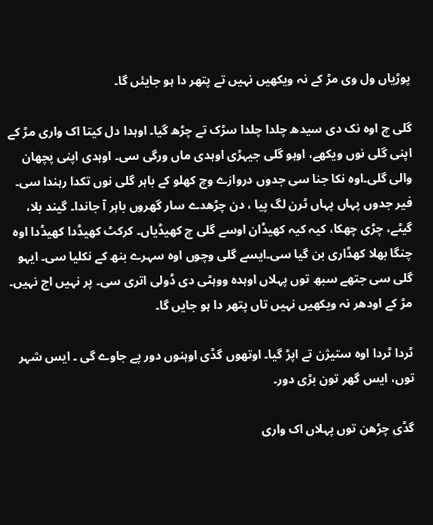پوڑیاں ول وی مڑ کے نہ ویکھیں نہیں تے پتھر دا ہو جایئں گا۔

گلی چ اوہ نک دی سیدھ چلدا چلدا سڑک تے چڑھ گیا۔ اوہدا دل کیتا اک واری مڑ کے اپنی گلی نوں ویکھے، اوہو گلی جیہڑی اوہدی ماں ورگی سی۔ اوہدی اپنی پچھان والی گلی۔اوہ نکا جنا سی جدوں دروازے وچ کھلو کے باہر گلی نوں تکدا رہندا سی۔ فیر جدوں پہاں پہاں ٹرن لگ پیا ، دن چڑھدے سار گھروں باہر آ جاندا۔ گیند بلا، گیٹے، چڑی چھکا، کیہ کیہ کھیڈان اوسے گلی چ کھیڈیاں۔ کرکٹ کھیڈدا کھیڈدا اوہ چنگا بھلا کھڈاری بن گیا سی۔ایسے گلی وچوں اوہ سہرے بنھ کے نکلیا سی۔ ایہو گلی سی جتھے سبھ توں پہلاں اوہدہ ووہٹی دی ڈولی اتری سی۔ پر نہیں اج نہیں۔ مڑ کے اودھر نہ ویکھیں نہیں تاں پتھر دا ہو جایں گا۔

ٹردا ٹردا اوہ ستیژن تے اپڑ گیا۔ اوتھوں گڈی اوہنوں دور پے جاوے گی ۔ ایس شہر توں، ایس گھر تون بڑی دور۔

گڈی چڑھن توں پہلاں اک واری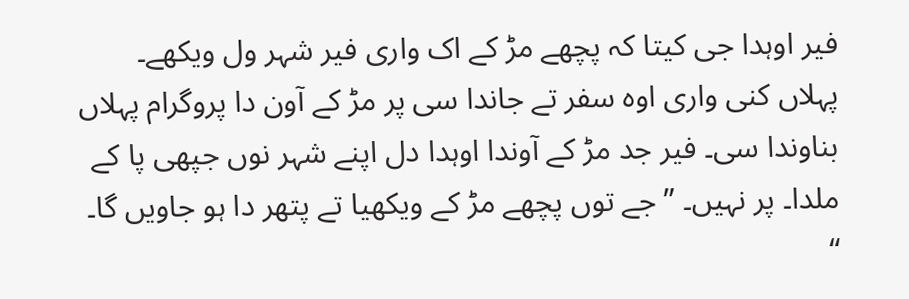فیر اوہدا جی کیتا کہ پچھے مڑ کے اک واری فیر شہر ول ویکھے۔ پہلاں کنی واری اوہ سفر تے جاندا سی پر مڑ کے آون دا پروگرام پہلاں بناوندا سی۔ فیر جد مڑ کے آوندا اوہدا دل اپنے شہر نوں جپھی پا کے ملدا۔ پر نہیں۔ ” جے توں پچھے مڑ کے ویکھیا تے پتھر دا ہو جاویں گا۔ “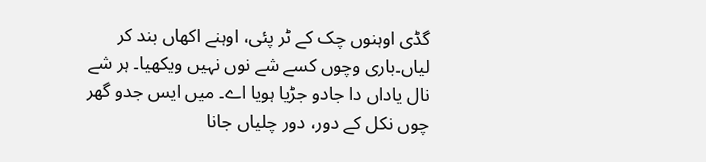گڈی اوہنوں چک کے ٹر پئی، اوہنے اکھاں بند کر لیاں۔باری وچوں کسے شے نوں نہیں ویکھیا۔ ہر شے نال یاداں دا جادو جڑیا ہویا اے۔ میں ایس جدو گھر چوں نکل کے دور، دور چلیاں جانا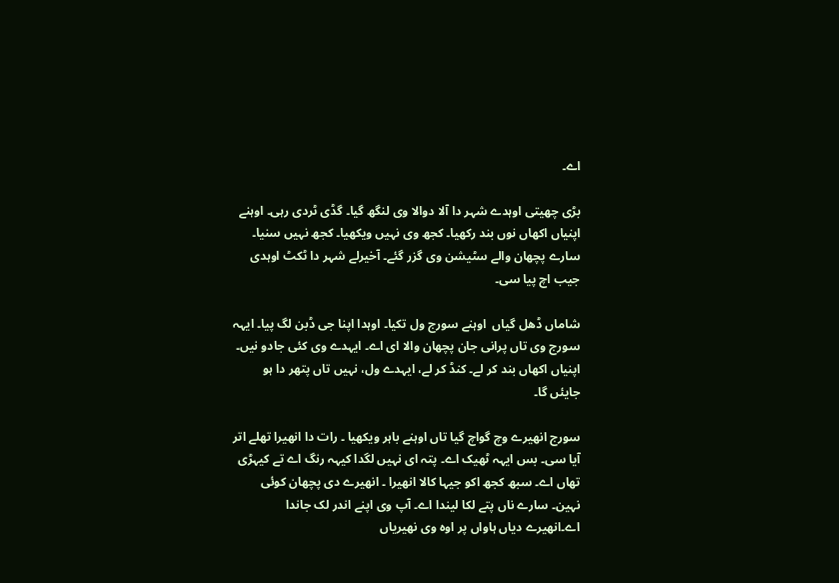اے۔

بڑی چھیتی اوہدے شہر دا آلا دوالا وی لنگھ گیا۔ گڈی ٹردی رہی۔ اوہنے اپنیاں اکھاں نوں بند رکھیا۔ کجھ وی نہیں ویکھیا۔ کجھ نہیں سنیا۔ سارے پچھان والے سٹیشن وی گزر گئے۔ آخیرلے شہر دا ٹکٹ اوہدی جیب اچ پیا سی۔

شاماں ڈھل گیاں  اوہنے سورج ول تکیا۔ اوہدا اپنا جی ڈبن لگ پیا۔ ایہہ سورج وی تاں پرانی جان پچھان والا ای اے۔ ایہدے وی کئی جادو نیں۔ اپنیاں اکھاں بند کر لے۔ کنڈ کر لے، ایہدے ول، نہیں تاں پتھر دا ہو جایئں گا۔

سورج انھیرے وچ گواچ گیا تاں اوہنے باہر ویکھیا ۔ رات دا انھیرا تھلے اتر آیا سی۔ بس ایہہ ٹھیک اے۔ پتہ ای نہیں لگدا کیہہ رنگ اے تے کیہڑی تھاں اے۔ سبھ کجھ اکو جیہا کالا انھیرا ۔ انھیرے دی پچھان کوئی نہین۔ سارے ناں پتے لکا لیندا اے۔ آپ وی اپنے اندر لک جاندا اے۔انھیرے دیاں ہاواں پر اوہ وی نھیریاں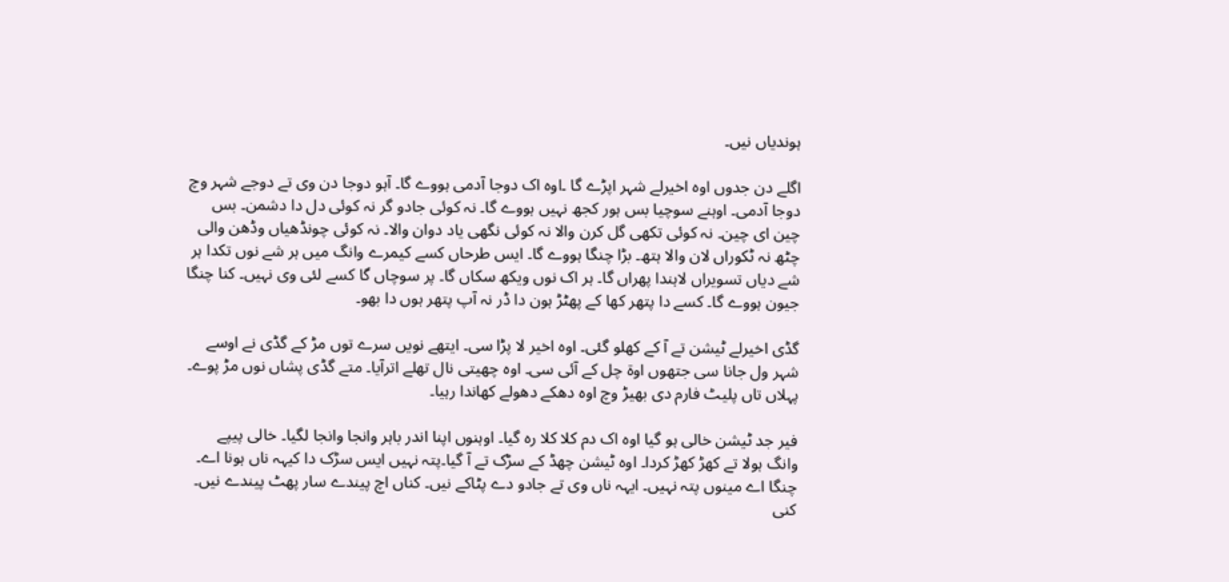ہوندیاں نیں۔

اگلے دن جدوں اوہ اخیرلے شہر اپڑے گا ۔اوہ اک دوجا آدمی ہووے گا۔ آہو دوجا دن وی تے دوجے شہر وچ دوجا آدمی۔ اوہنے سوچیا بس ہور کجھ نہیں ہووے گا۔ نہ کوئی جادو گر نہ کوئی دل دا دشمن۔ بس چین ای چین۔ نہ کوئی تکھی گل کرن والا نہ کوئی نگھی یاد دوان والا۔ نہ کوئی چونڈھیاں وڈھن والی چٹھ نہ ٹکوراں لان والا ہتھ۔ بڑا چنگا ہووے گا۔ ایس طرحاں کسے کیمرے وانگ میں ہر شے نوں تکدا ہر شے دیاں تسویراں لاہندا پھراں گا۔ ہر اک نوں ویکھ سکاں گا۔ پر سوچاں گا کسے لئی وی نہیں۔ کنا چنگا جیون ہووے گا۔ کسے دا پتھر کھا کے پھٹڑ ہون دا ڈر نہ آپ پتھر ہوں دا بھو۔

گڈی اخیرلے ٹیشن تے آ کے کھلو گئی۔ اوہ اخیر لا پڑا سی۔ ایتھے نویں سرے توں مڑ کے گڈی نے اوسے شہر ول جانا سی جتھوں اوۃ چل کے آئی سی۔ اوہ چھیتی نال تھلے اترآیا۔ متے گڈی پشاں نوں مڑ پوے۔ پہلاں تاں پلیٹ فارم دی بھیڑ وچ اوہ دھکے دھولے کھاندا رہیا۔

فیر جد ٹیشن خالی ہو گیا اوہ اک دم کلا کلا رہ گیا۔ اوہنوں اپنا اندر باہر وانجا وانجا لگیا۔ خالی پیپے وانگ ہولا تے کھڑ کھڑ کردا۔ اوہ ٹیشن چھڈ کے سڑک تے آ گیا۔پتہ نہیں ایس سڑک دا کیہہ ناں ہونا اے۔ چنگا اے مینوں پتہ نہیں۔ ایہہ ناں وی تے جادو دے پٹاکے نیں۔ کناں اچ پیندے سار پھٹ پیندے نیں۔ کنی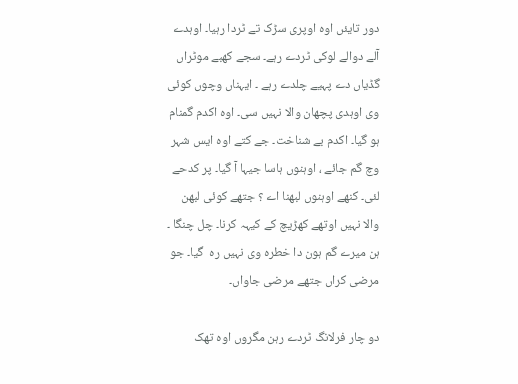دور تایئں اوہ اوپری سڑک تے ٹردا رہیا۔ اوہدے آلے دوالے لوکی ٹردے رہے۔ سجے کھبے موٹراں گڈیاں دے پہیے چلدے رہے ۔ ایہناں وچوں کوئی وی اوہدی پچھان والا نہیں سی۔ اوہ اکدم گمنام ہو گیا۔ اکدم بے شناخت۔ جے کتے اوہ ایس شہر وچ گم جائے ، اوہنوں ہاسا جیہا آ گیا۔ پر کدحے لئی۔ کنھے اوہنوں لبھنا اے ؟ جتھے کوئی لبھن والا نہیں اوتھے کھڑیچ کے کیہہ کرنا۔ چل چنگا ۔ ہن میرے گم ہون دا خطرہ وی نہیں رہ  گیا۔ جو مرضی کراں جتھے مرضی جاواں۔

دو چار فرلانگ ٹردے رہن مگروں اوہ تھک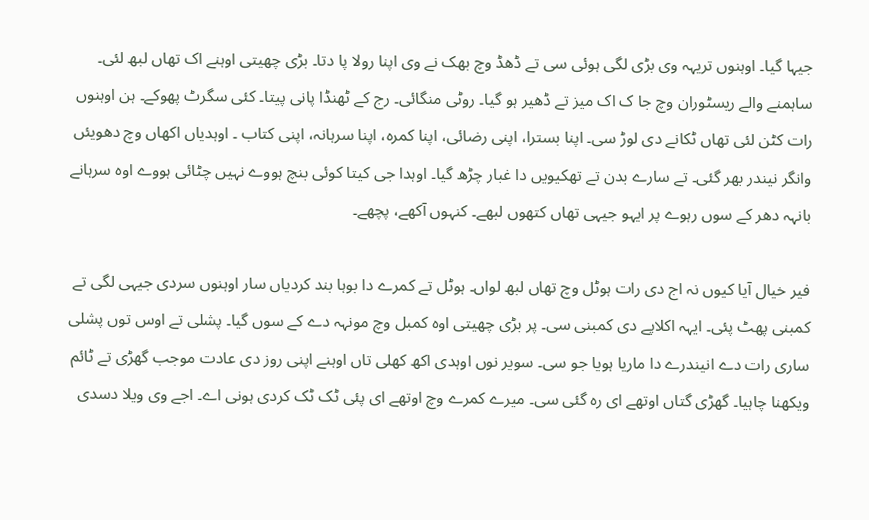جیہا گیا۔ اوہنوں تریہہ وی بڑی لگی ہوئی سی تے ڈھڈ وچ بھک نے وی اپنا رولا پا دتا۔ بڑی چھیتی اوہنے اک تھاں لبھ لئی۔ ساہمنے والے ریسٹوران وچ جا ک اک میز تے ڈھیر ہو گیا۔ روٹی منگائی۔ رج کے ٹھنڈا پانی پیتا۔ کئی سگرٹ پھوکے۔ ہن اوہنوں رات کٹن لئی تھاں ٹکانے دی لوڑ سی۔ اپنا بسترا، اپنی رضائی، اپنا کمرہ، اپنا سرہانہ، اپنی کتاب ۔ اوہدیاں اکھاں وچ دھویئں وانگر نیندر بھر گئی۔ تے سارے بدن تے تھکیویں دا غبار چڑھ گیا۔ اوہدا جی کیتا کوئی بنچ ہووے نہیں چٹائی ہووے اوہ سرہانے بانہہ دھر کے سوں رہوے پر ایہو جیہی تھاں کتھوں لبھے۔ کنہوں آکھے، پچھے۔

فیر خیال آیا کیوں نہ اج دی رات ہوٹل وچ تھاں لبھ لواں۔ ہوٹل تے کمرے دا بوہا بند کردیاں سار اوہنوں سردی جیہی لگی تے کمبنی پھٹ پئی۔ ایہہ اکلاپے دی کمبنی سی۔ پر بڑی چھیتی اوہ کمبل وچ مونہہ دے کے سوں گیا۔ پشلی تے اوس توں پشلی ساری رات دے انیندرے دا ماریا ہویا جو سی۔ سویر نوں اوہدی اکھ کھلی تاں اوہنے اپنی روز دی عادت موجب گھڑی تے ٹائم ویکھنا چاہیا۔ گھڑی گتاں اوتھے ای رہ گئی سی۔ میرے کمرے وچ اوتھے ای پئی ٹک ٹک کردی ہونی اے۔ اجے وی ویلا دسدی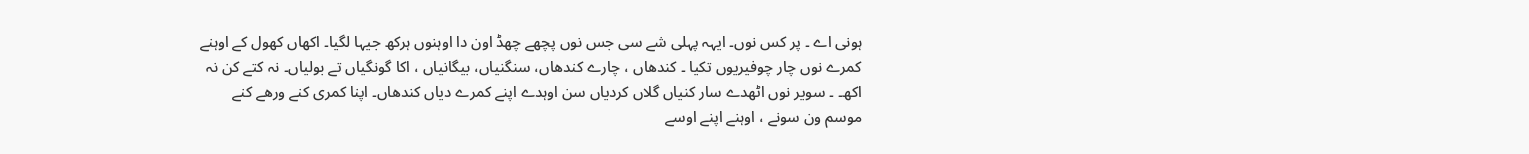ہونی اے ۔ پر کس نوں۔ ایہہ پہلی شے سی جس نوں پچھے چھڈ اون دا اوہنوں ہرکھ جیہا لگیا۔ اکھاں کھول کے اوہنے کمرے نوں چار چوفیریوں تکیا ۔ کندھاں ، چارے کندھاں، سنگنیاں، بیگانیاں ، اکا گونگیاں تے بولیاں۔ نہ کتے کن نہ اکھ۔ ۔ سویر نوں اٹھدے سار کنیاں گلاں کردیاں سن اوہدے اپنے کمرے دیاں کندھاں۔ اپنا کمری کنے ورھے کنے موسم ون سونے ، اوہنے اپنے اوسے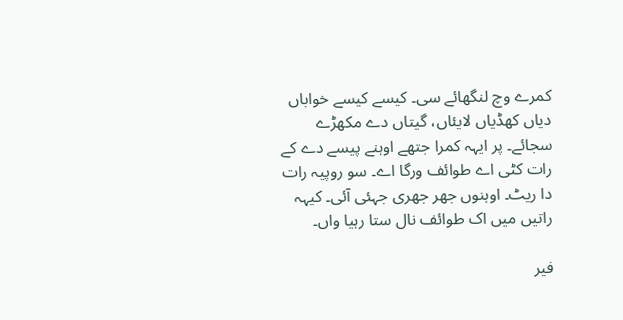کمرے وچ لنگھائے سی۔ کیسے کیسے خواباں دیاں کھڈیاں لایئاں، گیتاں دے مکھڑے سجائے۔ پر ایہہ کمرا جتھے اوہنے پیسے دے کے رات کٹی اے طوائف ورگا اے۔ سو روپیہ رات دا ریٹ۔ اوہنوں جھر جھری جہئی آئی۔ کیہہ راتیں میں اک طوائف نال ستا رہیا واں۔

فیر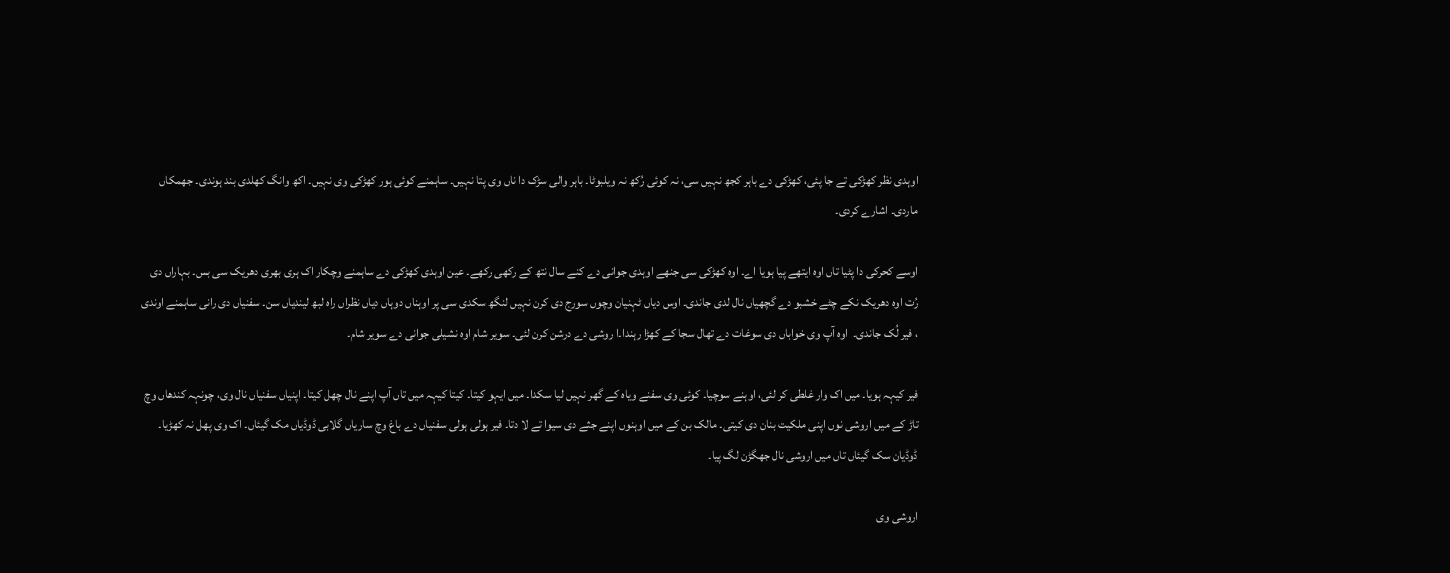اوہدی نظر کھڑکی تے جا پئی، کھڑکی دے باہر کجھ نہیں سی، نہ کوئی رُکھ نہ ویلبوٹا۔ باہر والی سڑک دا ناں وی پتا نہیں۔ ساہمنے کوئی ہور کھڑکی وی نہیں۔ اکھ وانگ کھلدی بند ہوندی۔ جھمکاں ماردی۔ اشارے کردی۔

اوسے کحرکی دا پٹیا تاں اوہ ایتھے پیا ہویا اے۔ اوہ کھڑکی سی جنھے اوہدی جوانی دے کنے سال نتھ کے رکھی رکھے۔ عین اوہدی کھڑکی دے ساہمنے وچکار اک ہری بھری دھریک سی بس۔ بہاراں دی رُت اوہ دھریک نکے چٹے خشبو دے گچھیاں نال لدی جاندی۔ اوس دیاں ٹہنیان وچوں سورج دی کرن نہیں لنگھ سکدی سی پر اوہناں دوہاں دیاں نظراں راہ لبھ لیندیاں سن۔ سفنیاں دی رانی ساہمنے اوندی ، فیر لُک جاندی۔  اوہ آپ وی خواباں دی سوغات دے تھال سجا کے کھڑا رہندا۔ا روشی دے درشن کرن لئی۔ سویر شام اوہ نشیلی جوانی دے سویر شام۔

فیر کیہہ ہویا۔ میں اک وار غلطی کر لئی، اوہنے سوچیا۔ کوئی وی سفنے ویاہ کے گھر نہیں لیا سکدا۔ میں ایہو کیتا۔ کیتا کیہہ میں تاں آپ اپنے نال چھل کیتا۔ اپنیاں سفنیاں نال وی، چونہہ کندھاں وچ تاڑ کے میں اروشی نوں اپنی ملکیت بنان دی کیتی۔ مالک بن کے میں اوہنوں اپنے جثے دی سیوا تے لا دتا۔ فیر ہولی ہولی سفنیاں دے باغ وچ ساریاں گلابی ڈوڈیاں مک گیئاں۔ اک وی پھل نہ کھڑیا۔ ڈوڈیان سک گیئاں تاں میں اروشی نال جھگڑن لگ پیا۔

اروشی وی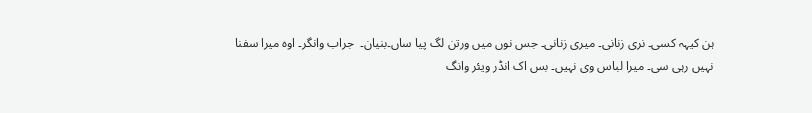ہن کیہہ کسی۔ نری زنانی۔ میری زنانی۔ جس نوں میں ورتن لگ پیا ساں۔بنیان۔  جراب وانگر۔ اوہ میرا سفنا نہیں رہی سی۔ میرا لباس وی نہیں۔ بس اک انڈر ویئر وانگ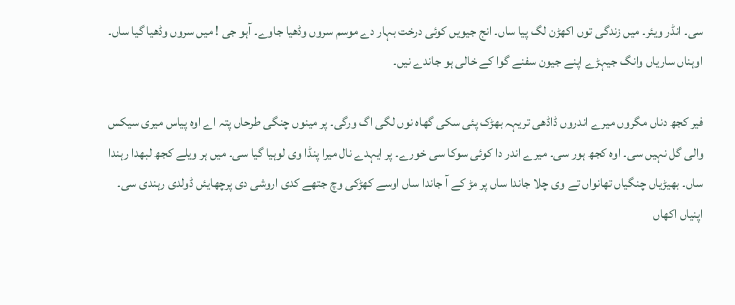سی۔ انڈر ویئر۔ میں زندگی توں اکھڑن لگ پیا ساں۔ انج جیویں کوئی درخت بہار دے موسم سروں وڈھیا جاوے۔ آہو جی ! میں سروں وڈھیا گیا ساں۔ اوہناں ساریاں وانگ جیہڑے اپنے جیون سفنے گوا کے خالی ہو جاندے نیں۔

فیر کجھ دناں مگروں میرے اندروں ڈاڈھی تریہہ بھڑک پئی سکی گھاہ نوں لگی اگ ورگی۔ پر مینوں چنگی طرحاں پتہ اے اوہ پیاس میری سیکس والی گل نہیں سی۔ اوہ کجھ ہور سی۔ میرے اندر دا کوئی سوکا سی خورے۔ پر ایہدے نال میرا پنڈا وی لوہیا گیا سی۔ میں ہر ویلے کجھ لبھدا رہندا ساں۔ بھیڑیاں چنگیاں تھانواں تے وی چلا جاندا ساں پر مڑ کے آ جاندا ساں اوسے کھڑکی وچ جتھے کدی اروشی دی پرچھایئں ڈولدی رہندی سی۔ اپنیاں اکھاں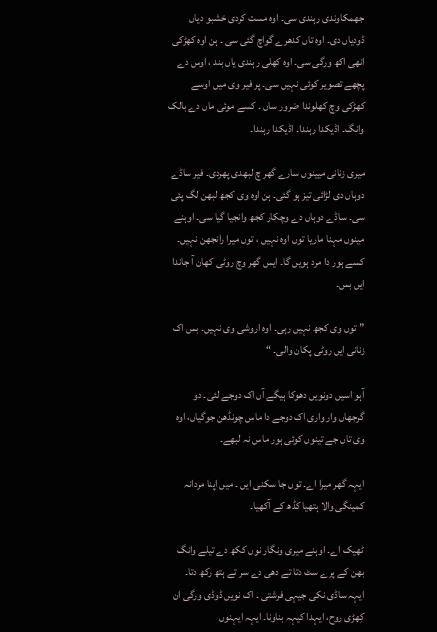جھمکاوندی رہندی سی۔ اوہ مست کردی خشبو دیاں ڈودیاں دی۔ اوہ تاں کدھرے گواچ گئی سی ۔ ہن اوہ کھڑکی انھی اکھ ورگی سی۔ اوہ کھلی رہندی یاں بند ، اوس دے پچھے تصویر کوئی نہیں سی۔ پر فیر وی میں اوسے کھڑکی وچ کھلوندا ضرور ساں ۔ کسے موئی ماں دے بالک وانگ۔ اڈیکدا رہندا۔ اڈیکدا رہندا۔

میری زنانی میینوں سارے گھر چ لبھدی پھردی۔ فیر ساڈے دوہاں دی لڑائی تیز ہو گئی۔ ہن اوہ وی کجھ لبھن لگ پئی سی۔ ساڈے دوہاں دے وچکار کجھ وانجیا گیا سی۔ اوہنے مینوں مہنا ماریا توں اوہ نہیں ، توں میرا رانجھن نہیں۔ کسے ہور دا مرد ہویں گا۔ ایس گھر وچ روٹی کھان آ جاندا ایں بس۔

” توں وی کجھ نہیں رہی۔ اوہ اروشی وی نہیں۔ بس اک زنانی ایں روٹی پکان والی۔ “

آہو اسیں دونویں دھوکا ہیگے آں اک دوجے لئی۔ دو گرجھاں وار واری اک دوجے دا ماس چونڈھن جوگیاں، اوہ وی تاں جے تینوں کوئی ہور ماس نہ لبھے۔

ایہہ گھر میرا اے۔ توں جا سکنی ایں ۔ میں اپنا مردانہ کمینگی والا ہتھیا کڈھ کے آکھیا۔

ٹھیک اے۔ اوہنے میری ونگار نوں ککھ دے تیلے وانگ بھن کے پرے سٹ دتا تے دھی دے سر تے ہتھ رکھ دتا۔ ایہہ ساڈی نکی جیہی فرشتی ۔ اک نویں ڈوڈی ورگی ان کِھڑی روح، ایہدا کیہہ بناونا۔ ایہہ ایہنوں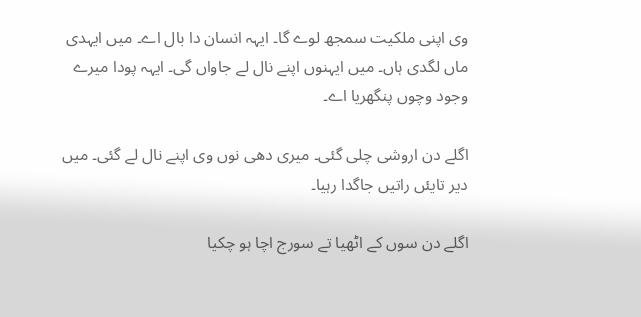وی اپنی ملکیت سمجھ لوے گا۔ ایہہ انسان دا بال اے۔ میں ایہدی ماں لگدی ہاں۔ میں ایہنوں اپنے نال لے جاواں گی۔ ایہہ پودا میرے وجود وچوں پنگھریا اے۔

اگلے دن اروشی چلی گئی۔ میری دھی نوں وی اپنے نال لے گئی۔ میں دیر تایئں راتیں جاگدا رہیا۔

اگلے دن سوں کے اٹھیا تے سورج اچا ہو چکیا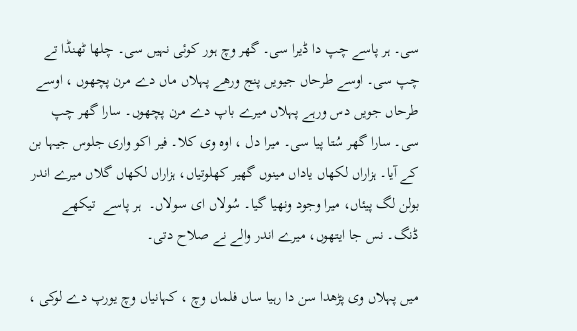سی۔ ہر پاسے چپ دا ڈیرا سی۔ گھر وچ ہور کوئی نہیں سی۔ چلھا ٹھنڈا تے چپ سی۔ اوسے طرحاں جیویں پنج ورھے پہلاں ماں دے مرن پچھوں ، اوسے طرحاں جویں دس ورہے پہلاں میرے باپ دے مرن پچھوں۔ سارا گھر چپ سی۔ سارا گھر سُتا پیا سی۔ میرا دل ، اوہ وی کلا۔ فیر اکو واری جلوس جیہا بن کے آیا۔ ہزاراں لکھاں یاداں مینوں گھیر کھلوتیاں، ہزاراں لکھاں گلاں میرے اندر بولن لگ پیئاں، میرا وجود ونھیا گیا۔ سُولاں ای سولاں۔  ہر پاسے  تیکھے ڈنگ۔ نس جا ایتھوں، میرے اندر والے نے صلاح دتی۔

میں پہلاں وی پڑھدا سن دا رہیا ساں فلماں وچ ، کہانیاں وچ یورپ دے لوکی ،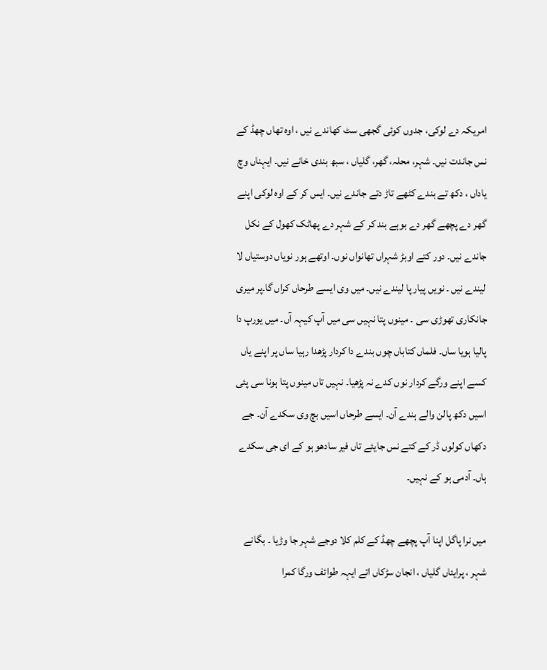امریکہ دے لوکی، جدوں کوئی گجھی سٹ کھاندے نیں ، اوہ تھاں چھڈ کے نس جاندت نیں۔ شہر، محلہ، گھر، گلیاں ، سبھ بندی خانے نیں۔ ایہناں وچ یاداں ، دکھ تے بندے کٹھے تاڑ دتے جاندے نیں۔ ایس کر کے اوہ لوکی اپنے گھر دے پچھے گھر دے بوہے بند کر کے شہر دے پھاٹک کھول کے نکل جاندے نیں۔ دور کتے اوبڑ شہراں تھانواں نوں۔ اوتھے ہور نویاں دوستیاں لا لیندے نیں ۔ نویں پیار پا لیندے نیں۔ میں وی ایسے طرحاں کراں گا۔پر میری جانکاری تھوڑی سی ۔ مینوں پتا نہیں سی میں آپ کیہہ آں۔ میں یورپ دا پالیا ہویا ساں۔ فلماں کتاباں چوں بندے دا کردار پڑھدا رہیا ساں پر اپنے یاں کسے اپنے ورگے کردار نوں کدے نہ پڑھیا۔ نہیں تاں مینوں پتا ہونا سی پئی اسیں دکھ پالن والے ہندے آن۔ ایسے طرحاں اسیں بچ وی سکدے آن۔ جے دکھاں کولوں ڈر کے کتے نس جایئے تاں فیر سادھو ہو کے ای جی سکدے ہاں۔ آدمی ہو کے نہیں۔

میں نرا پاگل اپنا آپ پچھے چھڈ کے کلم کلا دوجے شہر جا وڑیا ۔ بگانے شہر ، پرایئاں گلیاں ، انجان سڑکاں اتے ایہہ طوائف ورگا کمرا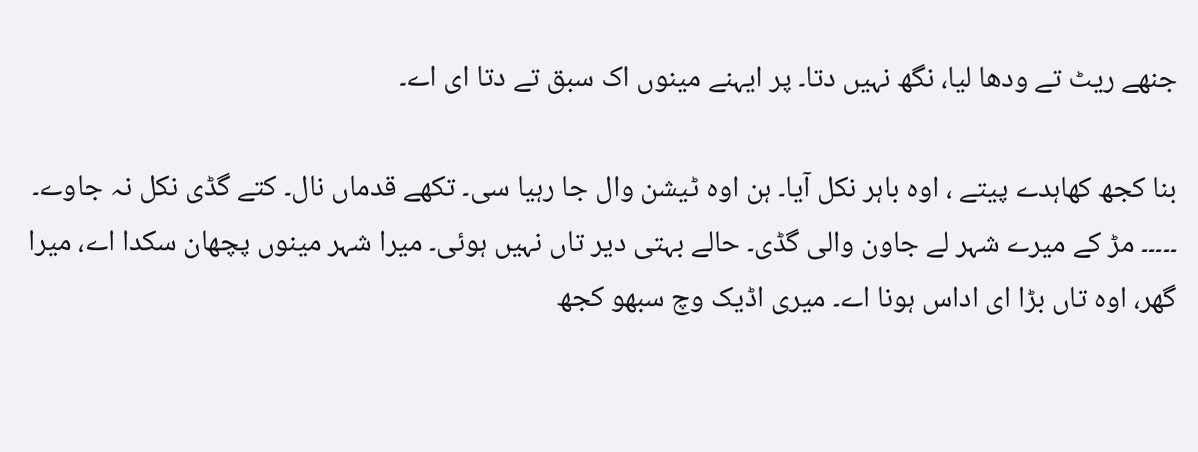جنھے ریٹ تے ودھا لیا، نگھ نہیں دتا۔ پر ایہنے مینوں اک سبق تے دتا ای اے۔

بنا کجھ کھاہدے پیتے ، اوہ باہر نکل آیا۔ ہن اوہ ٹیشن وال جا رہیا سی۔ تکھے قدماں نال۔ کتے گڈی نکل نہ جاوے۔ ۔۔۔۔۔ مڑ کے میرے شہر لے جاون والی گڈی۔ حالے بہتی دیر تاں نہیں ہوئی۔ میرا شہر مینوں پچھان سکدا اے، میرا گھر، اوہ تاں بڑا ای اداس ہونا اے۔ میری اڈیک وچ سبھو کجھ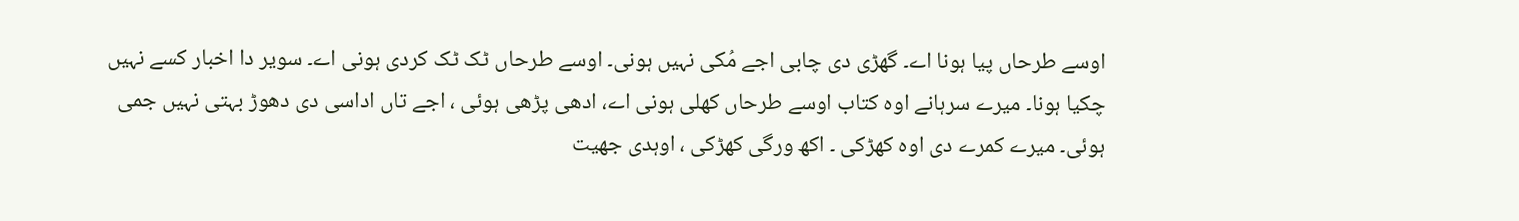اوسے طرحاں پیا ہونا اے۔ گھڑی دی چابی اجے مُکی نہیں ہونی۔ اوسے طرحاں ٹک ٹک کردی ہونی اے۔ سویر دا اخبار کسے نہیں چکیا ہونا۔ میرے سرہانے اوہ کتاب اوسے طرحاں کھلی ہونی اے، ادھی پڑھی ہوئی ، اجے تاں اداسی دی دھوڑ بہتی نہیں جمی ہوئی۔ میرے کمرے دی اوہ کھڑکی ۔ اکھ ورگی کھڑکی ، اوہدی جھیت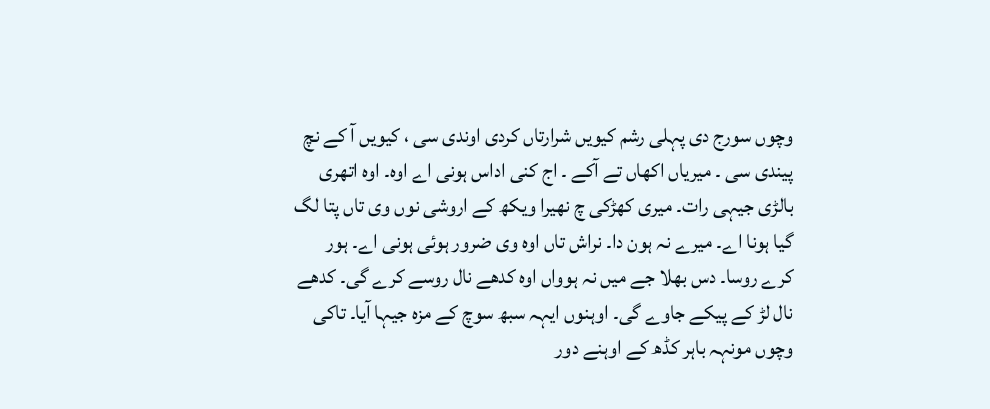وچوں سورج دی پہلی رشم کیویں شرارتاں کردی اوندی سی ، کیویں آ کے نچ پیندی سی ۔ میریاں اکھاں تے آکے ۔ اج کنی اداس ہونی اے اوہ۔ اوہ اتھری بالڑی جیہی رات۔ میری کھڑکی چ نھیرا ویکھ کے اروشی نوں وی تاں پتا لگ گیا ہونا اے۔ میرے نہ ہون دا۔ نراش تاں اوہ وی ضرور ہوئی ہونی اے۔ ہور کرے روسا۔ دس بھلا جے میں نہ ہوواں اوہ کدھے نال روسے کرے گی۔ کدھے نال لڑ کے پیکے جاوے گی۔ اوہنوں ایہہ سبھ سوچ کے مزہ جیہا آیا۔ تاکی وچوں مونہہ باہر کڈھ کے اوہنے دور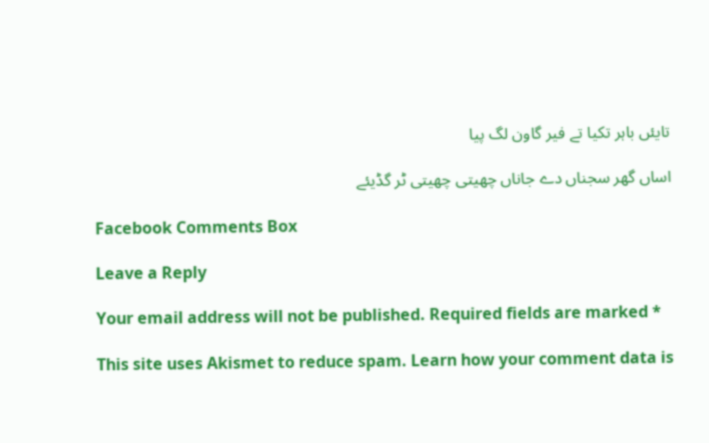تایئں باہر تکیا تے فیر گاون لگ پیا

اساں گھر سجناں دے جاناں چھیتی چھیتی ٹر گڈیئے

Facebook Comments Box

Leave a Reply

Your email address will not be published. Required fields are marked *

This site uses Akismet to reduce spam. Learn how your comment data is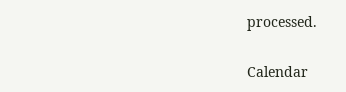processed.

Calendar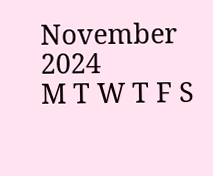November 2024
M T W T F S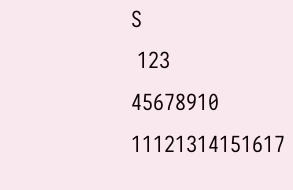S
 123
45678910
11121314151617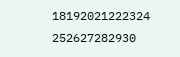18192021222324
252627282930